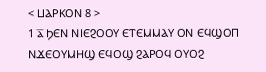< ⳘⲀⲢⲔⲞⲚ 8 >
1 ⲁ̅ ϦⲈⲚ ⲚⲒⲈϨⲞⲞⲨ ⲈⲦⲈⲘⲘⲀⲨ ⲞⲚ ⲈϤϢⲞⲠ ⲚϪⲈⲞⲨⲘⲎϢ ⲈϤⲞϢ ϨⲀⲢⲞϤ ⲞⲨⲞϨ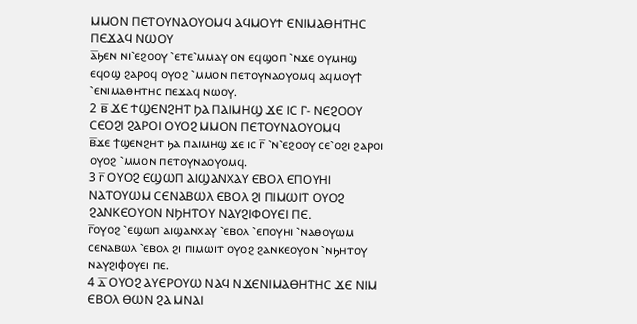ⲘⲘⲞⲚ ⲠⲈⲦⲞⲨⲚⲀⲞⲨⲞⲘϤ ⲀϤⲘⲞⲨϮ ⲈⲚⲒⲘⲀⲐⲎⲦⲎⲤ ⲠⲈϪⲀϤ ⲚⲰⲞⲨ
ⲁ̅ϧⲉⲛ ⲛⲓ⳿ⲉϩⲟⲟⲩ ⳿ⲉⲧⲉ⳿ⲙⲙⲁⲩ ⲟⲛ ⲉϥϣⲟⲡ ⳿ⲛϫⲉ ⲟⲩⲙⲏϣ ⲉϥⲟϣ ϩⲁⲣⲟϥ ⲟⲩⲟϩ ⳿ⲙⲙⲟⲛ ⲡⲉⲧⲟⲩⲛⲁⲟⲩⲟⲙϥ ⲁϥⲙⲟⲩϯ ⳿ⲉⲛⲓⲙⲁⲑⲏⲧⲏⲥ ⲡⲉϫⲁϥ ⲛⲱⲟⲩ.
2 ⲃ̅ ϪⲈ ϮϢⲈⲚϨⲎⲦ ϦⲀ ⲠⲀⲒⲘⲎϢ ϪⲈ ⲒⲤ Ⲅ- ⲚⲈϨⲞⲞⲨ ⲤⲈⲞϨⲒ ϨⲀⲢⲞⲒ ⲞⲨⲞϨ ⲘⲘⲞⲚ ⲠⲈⲦⲞⲨⲚⲀⲞⲨⲞⲘϤ
ⲃ̅ϫⲉ ϯϣⲉⲛϩⲏⲧ ϧⲁ ⲡⲁⲓⲙⲏϣ ϫⲉ ⲓⲥ ⲅ̅ ⳿ⲛ⳿ⲉϩⲟⲟⲩ ⲥⲉ⳿ⲟϩⲓ ϩⲁⲣⲟⲓ ⲟⲩⲟϩ ⳿ⲙⲙⲟⲛ ⲡⲉⲧⲟⲩⲛⲁⲟⲩⲟⲙϥ.
3 ⲅ̅ ⲞⲨⲞϨ ⲈϢⲰⲠ ⲀⲒϢⲀⲚⲬⲀⲨ ⲈⲂⲞⲖ ⲈⲠⲞⲨⲎⲒ ⲚⲀⲦⲞⲨⲰⲘ ⲤⲈⲚⲀⲂⲰⲖ ⲈⲂⲞⲖ ϨⲒ ⲠⲒⲘⲰⲒⲦ ⲞⲨⲞϨ ϨⲀⲚⲔⲈⲞⲨⲞⲚ ⲚϦⲎⲦⲞⲨ ⲚⲀⲨϨⲒⲪⲞⲨⲈⲒ ⲠⲈ.
ⲅ̅ⲟⲩⲟϩ ⳿ⲉϣⲱⲡ ⲁⲓϣⲁⲛⲭⲁⲩ ⳿ⲉⲃⲟⲗ ⳿ⲉⲡⲟⲩⲏⲓ ⳿ⲛⲁⲑⲟⲩⲱⲙ ⲥⲉⲛⲁⲃⲱⲗ ⳿ⲉⲃⲟⲗ ϩⲓ ⲡⲓⲙⲱⲓⲧ ⲟⲩⲟϩ ϩⲁⲛⲕⲉⲟⲩⲟⲛ ⳿ⲛϧⲏⲧⲟⲩ ⲛⲁⲩϩⲓⲫⲟⲩⲉⲓ ⲡⲉ.
4 ⲇ̅ ⲞⲨⲞϨ ⲀⲨⲈⲢⲞⲨⲰ ⲚⲀϤ ⲚϪⲈⲚⲒⲘⲀⲐⲎⲦⲎⲤ ϪⲈ ⲚⲒⲘ ⲈⲂⲞⲖ ⲐⲰⲚ ϨⲀ ⲘⲚⲀⲒ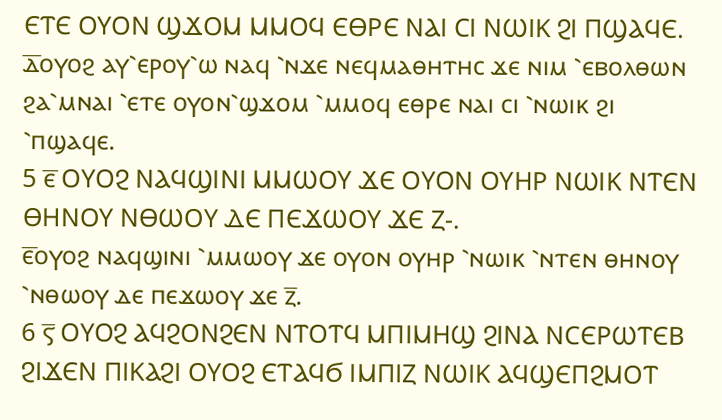ⲈⲦⲈ ⲞⲨⲞⲚ ϢϪⲞⲘ ⲘⲘⲞϤ ⲈⲐⲢⲈ ⲚⲀⲒ ⲤⲒ ⲚⲰⲒⲔ ϨⲒ ⲠϢⲀϤⲈ.
ⲇ̅ⲟⲩⲟϩ ⲁⲩ⳿ⲉⲣⲟⲩ⳿ⲱ ⲛⲁϥ ⳿ⲛϫⲉ ⲛⲉϥⲙⲁⲑⲏⲧⲏⲥ ϫⲉ ⲛⲓⲙ ⳿ⲉⲃⲟⲗⲑⲱⲛ ϩⲁ⳿ⲙⲛⲁⲓ ⳿ⲉⲧⲉ ⲟⲩⲟⲛ⳿ϣϫⲟⲙ ⳿ⲙⲙⲟϥ ⲉⲑⲣⲉ ⲛⲁⲓ ⲥⲓ ⳿ⲛⲱⲓⲕ ϩⲓ ⳿ⲡϣⲁϥⲉ.
5 ⲉ̅ ⲞⲨⲞϨ ⲚⲀϤϢⲒⲚⲒ ⲘⲘⲰⲞⲨ ϪⲈ ⲞⲨⲞⲚ ⲞⲨⲎⲢ ⲚⲰⲒⲔ ⲚⲦⲈⲚ ⲐⲎⲚⲞⲨ ⲚⲐⲰⲞⲨ ⲆⲈ ⲠⲈϪⲰⲞⲨ ϪⲈ Ⲍ-.
ⲉ̅ⲟⲩⲟϩ ⲛⲁϥϣⲓⲛⲓ ⳿ⲙⲙⲱⲟⲩ ϫⲉ ⲟⲩⲟⲛ ⲟⲩⲏⲣ ⳿ⲛⲱⲓⲕ ⳿ⲛⲧⲉⲛ ⲑⲏⲛⲟⲩ ⳿ⲛⲑⲱⲟⲩ ⲇⲉ ⲡⲉϫⲱⲟⲩ ϫⲉ ⲍ̅.
6 ⲋ̅ ⲞⲨⲞϨ ⲀϤϨⲞⲚϨⲈⲚ ⲚⲦⲞⲦϤ ⲘⲠⲒⲘⲎϢ ϨⲒⲚⲀ ⲚⲤⲈⲢⲰⲦⲈⲂ ϨⲒϪⲈⲚ ⲠⲒⲔⲀϨⲒ ⲞⲨⲞϨ ⲈⲦⲀϤϬ ⲒⲘⲠⲒⲌ ⲚⲰⲒⲔ ⲀϤϢⲈⲠϨⲘⲞⲦ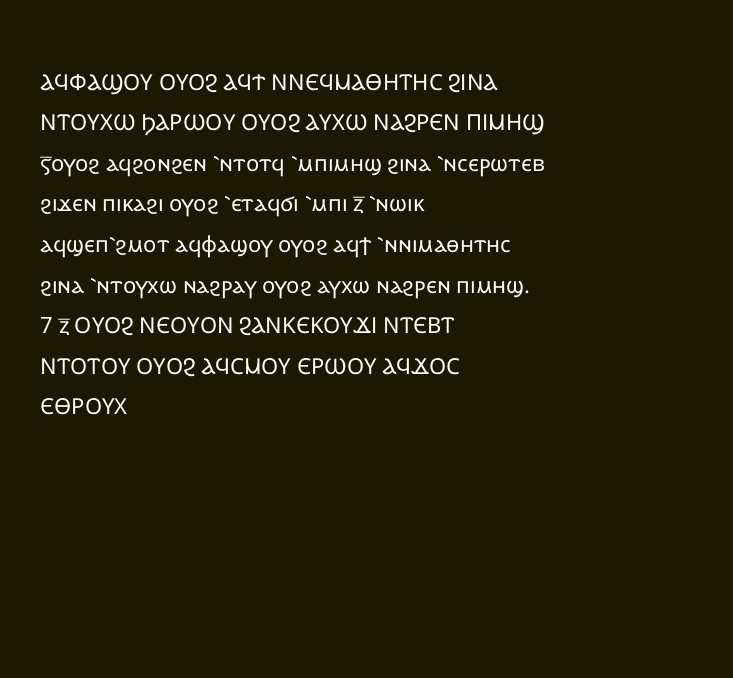ⲀϤⲪⲀϢⲞⲨ ⲞⲨⲞϨ ⲀϤϮ ⲚⲚⲈϤⲘⲀⲐⲎⲦⲎⲤ ϨⲒⲚⲀ ⲚⲦⲞⲨⲬⲰ ϦⲀⲢⲰⲞⲨ ⲞⲨⲞϨ ⲀⲨⲬⲰ ⲚⲀϨⲢⲈⲚ ⲠⲒⲘⲎϢ
ⲋ̅ⲟⲩⲟϩ ⲁϥϩⲟⲛϩⲉⲛ ⳿ⲛⲧⲟⲧϥ ⳿ⲙⲡⲓⲙⲏϣ ϩⲓⲛⲁ ⳿ⲛⲥⲉⲣⲱⲧⲉⲃ ϩⲓϫⲉⲛ ⲡⲓⲕⲁϩⲓ ⲟⲩⲟϩ ⳿ⲉⲧⲁϥϭⲓ ⳿ⲙⲡⲓ ⲍ̅ ⳿ⲛⲱⲓⲕ ⲁϥϣⲉⲡ⳿ϩⲙⲟⲧ ⲁϥⲫⲁϣⲟⲩ ⲟⲩⲟϩ ⲁϥϯ ⳿ⲛⲛⲓⲙⲁⲑⲏⲧⲏⲥ ϩⲓⲛⲁ ⳿ⲛⲧⲟⲩⲭⲱ ⲛⲁϩⲣⲁⲩ ⲟⲩⲟϩ ⲁⲩⲭⲱ ⲛⲁϩⲣⲉⲛ ⲡⲓⲙⲏϣ.
7 ⲍ̅ ⲞⲨⲞϨ ⲚⲈⲞⲨⲞⲚ ϨⲀⲚⲔⲈⲔⲞⲨϪⲒ ⲚⲦⲈⲂⲦ ⲚⲦⲞⲦⲞⲨ ⲞⲨⲞϨ ⲀϤⲤⲘⲞⲨ ⲈⲢⲰⲞⲨ ⲀϤϪⲞⲤ ⲈⲐⲢⲞⲨⲬ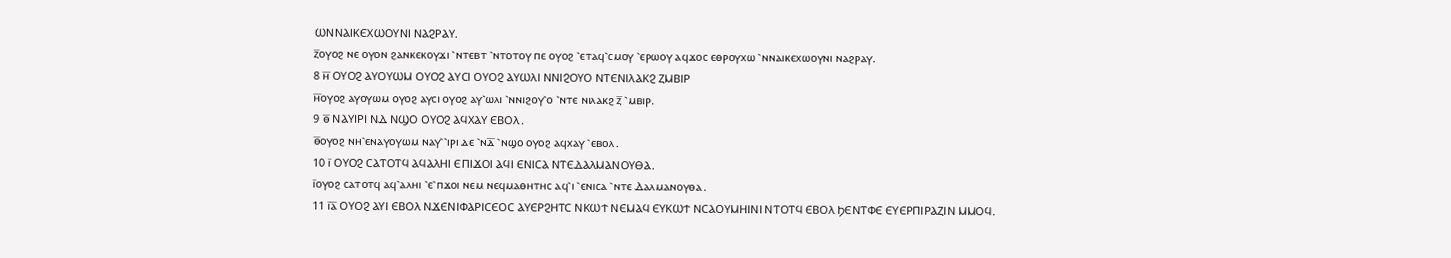ⲰⲚⲚⲀⲒⲔⲈⲬⲰⲞⲨⲚⲒ ⲚⲀϨⲢⲀⲨ.
ⲍ̅ⲟⲩⲟϩ ⲛⲉ ⲟⲩⲟⲛ ϩⲁⲛⲕⲉⲕⲟⲩϫⲓ ⳿ⲛⲧⲉⲃⲧ ⳿ⲛⲧⲟⲧⲟⲩ ⲡⲉ ⲟⲩⲟϩ ⳿ⲉⲧⲁϥ⳿ⲥⲙⲟⲩ ⳿ⲉⲣⲱⲟⲩ ⲁϥϫⲟⲥ ⲉⲑⲣⲟⲩⲭⲱ ⳿ⲛⲛⲁⲓⲕⲉⲭⲱⲟⲩⲛⲓ ⲛⲁϩⲣⲁⲩ.
8 ⲏ̅ ⲞⲨⲞϨ ⲀⲨⲞⲨⲰⲘ ⲞⲨⲞϨ ⲀⲨⲤⲒ ⲞⲨⲞϨ ⲀⲨⲰⲖⲒ ⲚⲚⲒϨⲞⲨⲞ ⲚⲦⲈⲚⲒⲖⲀⲔϨ ⲌⲘⲂⲒⲢ
ⲏ̅ⲟⲩⲟϩ ⲁⲩⲟⲩⲱⲙ ⲟⲩⲟϩ ⲁⲩⲥⲓ ⲟⲩⲟϩ ⲁⲩ⳿ⲱⲗⲓ ⳿ⲛⲛⲓϩⲟⲩ⳿ⲟ ⳿ⲛⲧⲉ ⲛⲓⲗⲁⲕϩ ⲍ̅ ⳿ⲙⲃⲓⲣ.
9 ⲑ̅ ⲚⲀⲨⲒⲢⲒ ⲚⲆ ⲚϢⲞ ⲞⲨⲞϨ ⲀϤⲬⲀⲨ ⲈⲂⲞⲖ.
ⲑ̅ⲟⲩⲟϩ ⲛⲏ⳿ⲉⲛⲁⲩⲟⲩⲱⲙ ⲛⲁⲩ⳿⳿ⲓⲣⲓ ⲇⲉ ⳿ⲛⲇ̅ ⳿ⲛϣⲟ ⲟⲩⲟϩ ⲁϥⲭⲁⲩ ⳿ⲉⲃⲟⲗ.
10 ⲓ̅ ⲞⲨⲞϨ ⲤⲀⲦⲞⲦϤ ⲀϤⲀⲖⲎⲒ ⲈⲠⲒϪⲞⲒ ⲀϤⲒ ⲈⲚⲒⲤⲀ ⲚⲦⲈⲆⲀⲖⲘⲀⲚⲞⲨⲐⲀ.
ⲓ̅ⲟⲩⲟϩ ⲥⲁⲧⲟⲧϥ ⲁϥ⳿ⲁⲗⲏⲓ ⳿ⲉ⳿ⲡϫⲟⲓ ⲛⲉⲙ ⲛⲉϥⲙⲁⲑⲏⲧⲏⲥ ⲁϥ⳿ⲓ ⳿ⲉⲛⲓⲥⲁ ⳿ⲛⲧⲉ Ⲇⲁⲗⲙⲁⲛⲟⲩⲑⲁ.
11 ⲓ̅ⲁ̅ ⲞⲨⲞϨ ⲀⲨⲒ ⲈⲂⲞⲖ ⲚϪⲈⲚⲒⲪⲀⲢⲒⲤⲈⲞⲤ ⲀⲨⲈⲢϨⲎⲦⲤ ⲚⲔⲰϮ ⲚⲈⲘⲀϤ ⲈⲨⲔⲰϮ ⲚⲤⲀⲞⲨⲘⲎⲒⲚⲒ ⲚⲦⲞⲦϤ ⲈⲂⲞⲖ ϦⲈⲚⲦⲪⲈ ⲈⲨⲈⲢⲠⲒⲢⲀⲌⲒⲚ ⲘⲘⲞϤ.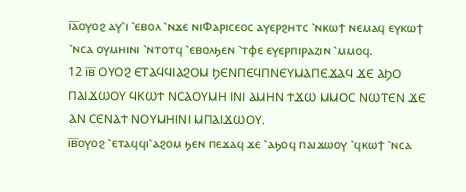ⲓ̅ⲁ̅ⲟⲩⲟϩ ⲁⲩ⳿ⲓ ⳿ⲉⲃⲟⲗ ⳿ⲛϫⲉ ⲛⲓⲪⲁⲣⲓⲥⲉⲟⲥ ⲁⲩⲉⲣϩⲏⲧⲥ ⳿ⲛⲕⲱϯ ⲛⲉⲙⲁϥ ⲉⲩⲕⲱϯ ⳿ⲛⲥⲁ ⲟⲩⲙⲏⲓⲛⲓ ⳿ⲛⲧⲟⲧϥ ⳿ⲉⲃⲟⲗϧⲉⲛ ⳿ⲧⲫⲉ ⲉⲩⲉⲣⲡⲓⲣⲁⲍⲓⲛ ⳿ⲙⲙⲟϥ.
12 ⲓ̅ⲃ̅ ⲞⲨⲞϨ ⲈⲦⲀϤϤⲒⲀϨⲞⲘ ϦⲈⲚⲠⲈϤⲠⲚⲈⲨⲘⲀⲠⲈϪⲀϤ ϪⲈ ⲀϦⲞ ⲠⲀⲒϪⲰⲞⲨ ϤⲔⲰϮ ⲚⲤⲀⲞⲨⲘⲎ ⲒⲚⲒ ⲀⲘⲎⲚ ϮϪⲰ ⲘⲘⲞⲤ ⲚⲰⲦⲈⲚ ϪⲈ ⲀⲚ ⲤⲈⲚⲀϮ ⲚⲞⲨⲘⲎⲒⲚⲒ ⲘⲠⲀⲒϪⲰⲞⲨ.
ⲓ̅ⲃ̅ⲟⲩⲟϩ ⳿ⲉⲧⲁϥϥⲓ⳿ⲁϩⲟⲙ ϧⲉⲛ ⲡⲉϫⲁϥ ϫⲉ ⳿ⲁϧⲟϥ ⲡⲁⲓϫⲱⲟⲩ ⳿ϥⲕⲱϯ ⳿ⲛⲥⲁ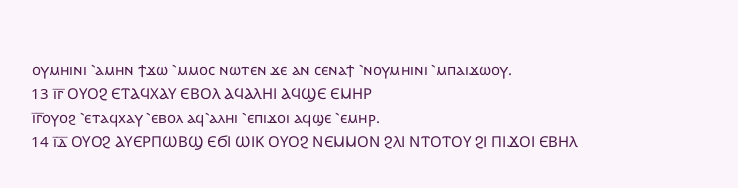ⲟⲩⲙⲏⲓⲛⲓ ⳿ⲁⲙⲏⲛ ϯϫⲱ ⳿ⲙⲙⲟⲥ ⲛⲱⲧⲉⲛ ϫⲉ ⲁⲛ ⲥⲉⲛⲁϯ ⳿ⲛⲟⲩⲙⲏⲓⲛⲓ ⳿ⲙⲡⲁⲓϫⲱⲟⲩ.
13 ⲓ̅ⲅ̅ ⲞⲨⲞϨ ⲈⲦⲀϤⲬⲀⲨ ⲈⲂⲞⲖ ⲀϤⲀⲖⲎⲒ ⲀϤϢⲈ ⲈⲘⲎⲢ
ⲓ̅ⲅ̅ⲟⲩⲟϩ ⳿ⲉⲧⲁϥⲭⲁⲩ ⳿ⲉⲃⲟⲗ ⲁϥ⳿ⲁⲗⲏⲓ ⳿ⲉⲡⲓϫⲟⲓ ⲁϥϣⲉ ⳿ⲉⲙⲏⲣ.
14 ⲓ̅ⲇ̅ ⲞⲨⲞϨ ⲀⲨⲈⲢⲠⲰⲂϢ ⲈϬⲒ ⲰⲒⲔ ⲞⲨⲞϨ ⲚⲈⲘⲘⲞⲚ ϨⲖⲒ ⲚⲦⲞⲦⲞⲨ ϨⲒ ⲠⲒϪⲞⲒ ⲈⲂⲎⲖ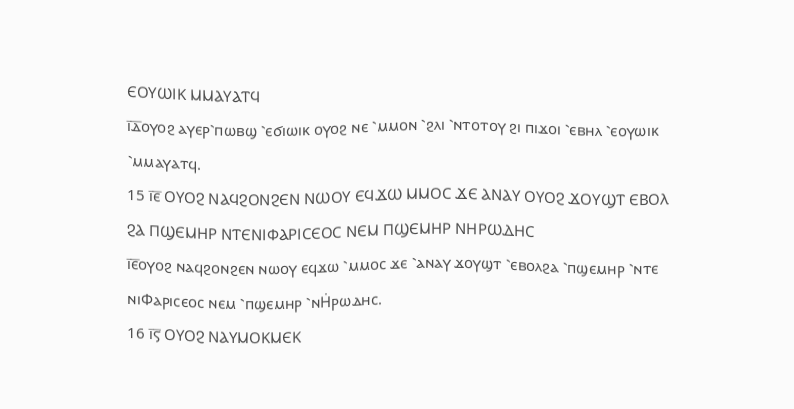ⲈⲞⲨⲰⲒⲔ ⲘⲘⲀⲨⲀⲦϤ
ⲓ̅ⲇ̅ⲟⲩⲟϩ ⲁⲩⲉⲣ⳿ⲡⲱⲃϣ ⳿ⲉϭⲓⲱⲓⲕ ⲟⲩⲟϩ ⲛⲉ ⳿ⲙⲙⲟⲛ ⳿ϩⲗⲓ ⳿ⲛⲧⲟⲧⲟⲩ ϩⲓ ⲡⲓϫⲟⲓ ⳿ⲉⲃⲏⲗ ⳿ⲉⲟⲩⲱⲓⲕ ⳿ⲙⲙⲁⲩⲁⲧϥ.
15 ⲓ̅ⲉ̅ ⲞⲨⲞϨ ⲚⲀϤϨⲞⲚϨⲈⲚ ⲚⲰⲞⲨ ⲈϤϪⲰ ⲘⲘⲞⲤ ϪⲈ ⲀⲚⲀⲨ ⲞⲨⲞϨ ϪⲞⲨϢⲦ ⲈⲂⲞⲖ ϨⲀ ⲠϢⲈⲘⲎⲢ ⲚⲦⲈⲚⲒⲪⲀⲢⲒⲤⲈⲞⲤ ⲚⲈⲘ ⲠϢⲈⲘⲎⲢ ⲚⲎⲢⲰⲆⲎⲤ
ⲓ̅ⲉ̅ⲟⲩⲟϩ ⲛⲁϥϩⲟⲛϩⲉⲛ ⲛⲱⲟⲩ ⲉϥϫⲱ ⳿ⲙⲙⲟⲥ ϫⲉ ⳿ⲁⲛⲁⲩ ϫⲟⲩϣⲧ ⳿ⲉⲃⲟⲗϩⲁ ⳿ⲡϣⲉⲙⲏⲣ ⳿ⲛⲧⲉ ⲛⲓⲪⲁⲣⲓⲥⲉⲟⲥ ⲛⲉⲙ ⳿ⲡϣⲉⲙⲏⲣ ⳿ⲛⲎ̇ⲣⲱⲇⲏⲥ.
16 ⲓ̅ⲋ̅ ⲞⲨⲞϨ ⲚⲀⲨⲘⲞⲔⲘⲈⲔ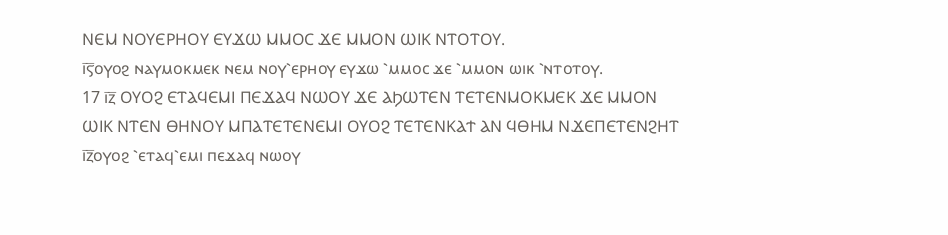ⲚⲈⲘ ⲚⲞⲨⲈⲢⲎⲞⲨ ⲈⲨϪⲰ ⲘⲘⲞⲤ ϪⲈ ⲘⲘⲞⲚ ⲰⲒⲔ ⲚⲦⲞⲦⲞⲨ.
ⲓ̅ⲋ̅ⲟⲩⲟϩ ⲛⲁⲩⲙⲟⲕⲙⲉⲕ ⲛⲉⲙ ⲛⲟⲩ⳿ⲉⲣⲏⲟⲩ ⲉⲩϫⲱ ⳿ⲙⲙⲟⲥ ϫⲉ ⳿ⲙⲙⲟⲛ ⲱⲓⲕ ⳿ⲛⲧⲟⲧⲟⲩ.
17 ⲓ̅ⲍ̅ ⲞⲨⲞϨ ⲈⲦⲀϤⲈⲘⲒ ⲠⲈϪⲀϤ ⲚⲰⲞⲨ ϪⲈ ⲀϦⲰⲦⲈⲚ ⲦⲈⲦⲈⲚⲘⲞⲔⲘⲈⲔ ϪⲈ ⲘⲘⲞⲚ ⲰⲒⲔ ⲚⲦⲈⲚ ⲐⲎⲚⲞⲨ ⲘⲠⲀⲦⲈⲦⲈⲚⲈⲘⲒ ⲞⲨⲞϨ ⲦⲈⲦⲈⲚⲔⲀϮ ⲀⲚ ϤⲐⲎⲘ ⲚϪⲈⲠⲈⲦⲈⲚϨⲎⲦ
ⲓ̅ⲍ̅ⲟⲩⲟϩ ⳿ⲉⲧⲁϥ⳿ⲉⲙⲓ ⲡⲉϫⲁϥ ⲛⲱⲟⲩ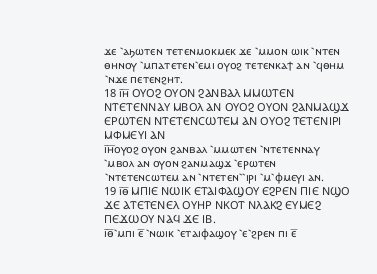ϫⲉ ⳿ⲁϧⲱⲧⲉⲛ ⲧⲉⲧⲉⲛⲙⲟⲕⲙⲉⲕ ϫⲉ ⳿ⲙⲙⲟⲛ ⲱⲓⲕ ⳿ⲛⲧⲉⲛ ⲑⲏⲛⲟⲩ ⳿ⲙⲡⲁⲧⲉⲧⲉⲛ⳿ⲉⲙⲓ ⲟⲩⲟϩ ⲧⲉⲧⲉⲛⲕⲁϯ ⲁⲛ ⳿ϥⲑⲏⲙ ⳿ⲛϫⲉ ⲡⲉⲧⲉⲛϩⲏⲧ.
18 ⲓ̅ⲏ̅ ⲞⲨⲞϨ ⲞⲨⲞⲚ ϨⲀⲚⲂⲀⲖ ⲘⲘⲰⲦⲈⲚ ⲚⲦⲈⲦⲈⲚⲚⲀⲨ ⲘⲂⲞⲖ ⲀⲚ ⲞⲨⲞϨ ⲞⲨⲞⲚ ϨⲀⲚⲘⲀϢϪ ⲈⲢⲰⲦⲈⲚ ⲚⲦⲈⲦⲈⲚⲤⲰⲦⲈⲘ ⲀⲚ ⲞⲨⲞϨ ⲦⲈⲦⲈⲚⲒⲢⲒ ⲘⲪⲘⲈⲨⲒ ⲀⲚ
ⲓ̅ⲏ̅ⲟⲩⲟϩ ⲟⲩⲟⲛ ϩⲁⲛⲃⲁⲗ ⳿ⲙⲙⲱⲧⲉⲛ ⳿ⲛⲧⲉⲧⲉⲛⲛⲁⲩ ⳿ⲙⲃⲟⲗ ⲁⲛ ⲟⲩⲟⲛ ϩⲁⲛⲙⲁϣϫ ⳿ⲉⲣⲱⲧⲉⲛ ⳿ⲛⲧⲉⲧⲉⲛⲥⲱⲧⲉⲙ ⲁⲛ ⳿ⲛⲧⲉⲧⲉⲛ⳿⳿ⲓⲣⲓ ⳿ⲙ⳿ⲫⲙⲉⲩⲓ ⲁⲛ.
19 ⲓ̅ⲑ̅ ⲘⲠⲒⲈ ⲚⲰⲒⲔ ⲈⲦⲀⲒⲪⲀϢⲞⲨ ⲈϨⲢⲈⲚ ⲠⲒⲈ ⲚϢⲞ ϪⲈ ⲀⲦⲈⲦⲈⲚⲈⲖ ⲞⲨⲎⲢ ⲚⲔⲞⲦ ⲚⲖⲀⲔϨ ⲈⲨⲘⲈϨ ⲠⲈϪⲰⲞⲨ ⲚⲀϤ ϪⲈ ⲒⲂ.
ⲓ̅ⲑ̅⳿ⲙⲡⲓ ⲉ̅ ⳿ⲛⲱⲓⲕ ⳿ⲉⲧⲁⲓⲫⲁϣⲟⲩ ⳿ⲉ⳿ϩⲣⲉⲛ ⲡⲓ ⲉ̅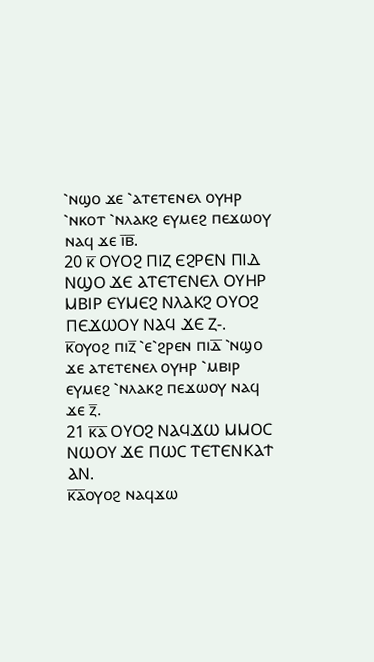⳿ⲛϣⲟ ϫⲉ ⳿ⲁⲧⲉⲧⲉⲛⲉⲗ ⲟⲩⲏⲣ ⳿ⲛⲕⲟⲧ ⳿ⲛⲗⲁⲕϩ ⲉⲩⲙⲉϩ ⲡⲉϫⲱⲟⲩ ⲛⲁϥ ϫⲉ ⲓ̅ⲃ̅.
20 ⲕ̅ ⲞⲨⲞϨ ⲠⲒⲌ ⲈϨⲢⲈⲚ ⲠⲒⲆ ⲚϢⲞ ϪⲈ ⲀⲦⲈⲦⲈⲚⲈⲖ ⲞⲨⲎⲢ ⲘⲂⲒⲢ ⲈⲨⲘⲈϨ ⲚⲖⲀⲔϨ ⲞⲨⲞϨ ⲠⲈϪⲰⲞⲨ ⲚⲀϤ ϪⲈ Ⲍ-.
ⲕ̅ⲟⲩⲟϩ ⲡⲓⲍ̅ ⳿ⲉ⳿ϩⲣⲉⲛ ⲡⲓⲇ̅ ⳿ⲛϣⲟ ϫⲉ ⲁⲧⲉⲧⲉⲛⲉⲗ ⲟⲩⲏⲣ ⳿ⲙⲃⲓⲣ ⲉⲩⲙⲉϩ ⳿ⲛⲗⲁⲕϩ ⲡⲉϫⲱⲟⲩ ⲛⲁϥ ϫⲉ ⲍ̅.
21 ⲕ̅ⲁ̅ ⲞⲨⲞϨ ⲚⲀϤϪⲰ ⲘⲘⲞⲤ ⲚⲰⲞⲨ ϪⲈ ⲠⲰⲤ ⲦⲈⲦⲈⲚⲔⲀϮ ⲀⲚ.
ⲕ̅ⲁ̅ⲟⲩⲟϩ ⲛⲁϥϫⲱ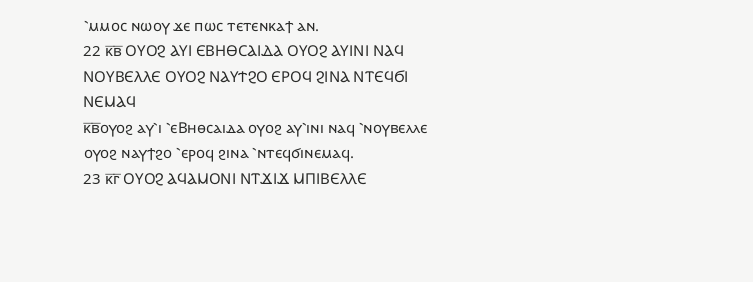⳿ⲙⲙⲟⲥ ⲛⲱⲟⲩ ϫⲉ ⲡⲱⲥ ⲧⲉⲧⲉⲛⲕⲁϯ ⲁⲛ.
22 ⲕ̅ⲃ̅ ⲞⲨⲞϨ ⲀⲨⲒ ⲈⲂⲎⲐⲤⲀⲒⲆⲀ ⲞⲨⲞϨ ⲀⲨⲒⲚⲒ ⲚⲀϤ ⲚⲞⲨⲂⲈⲖⲖⲈ ⲞⲨⲞϨ ⲚⲀⲨϮϨⲞ ⲈⲢⲞϤ ϨⲒⲚⲀ ⲚⲦⲈϤϬⲒ ⲚⲈⲘⲀϤ
ⲕ̅ⲃ̅ⲟⲩⲟϩ ⲁⲩ⳿ⲓ ⳿ⲉⲂⲏⲑⲥⲁⲓⲇⲁ ⲟⲩⲟϩ ⲁⲩ⳿ⲓⲛⲓ ⲛⲁϥ ⳿ⲛⲟⲩⲃⲉⲗⲗⲉ ⲟⲩⲟϩ ⲛⲁⲩϯϩⲟ ⳿ⲉⲣⲟϥ ϩⲓⲛⲁ ⳿ⲛⲧⲉϥϭⲓⲛⲉⲙⲁϥ.
23 ⲕ̅ⲅ̅ ⲞⲨⲞϨ ⲀϤⲀⲘⲞⲚⲒ ⲚⲦϪⲒϪ ⲘⲠⲒⲂⲈⲖⲖⲈ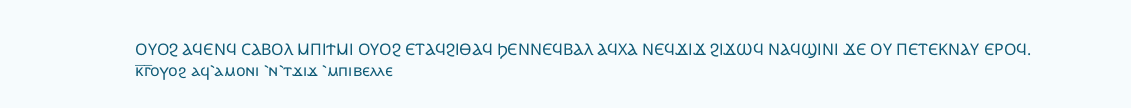ⲞⲨⲞϨ ⲀϤⲈⲚϤ ⲤⲀⲂⲞⲖ ⲘⲠⲒϮⲘⲒ ⲞⲨⲞϨ ⲈⲦⲀϤϨⲒⲐⲀϤ ϦⲈⲚⲚⲈϤⲂⲀⲖ ⲀϤⲬⲀ ⲚⲈϤϪⲒϪ ϨⲒϪⲰϤ ⲚⲀϤϢⲒⲚⲒ ϪⲈ ⲞⲨ ⲠⲈⲦⲈⲔⲚⲀⲨ ⲈⲢⲞϤ.
ⲕ̅ⲅ̅ⲟⲩⲟϩ ⲁϥ⳿ⲁⲙⲟⲛⲓ ⳿ⲛ⳿ⲧϫⲓϫ ⳿ⲙⲡⲓⲃⲉⲗⲗⲉ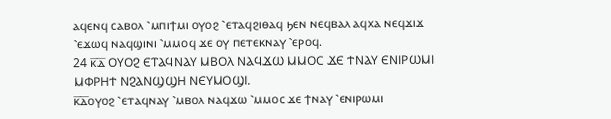ⲁϥⲉⲛϥ ⲥⲁⲃⲟⲗ ⳿ⲙⲡⲓϯⲙⲓ ⲟⲩⲟϩ ⳿ⲉⲧⲁϥϩⲓⲑⲁϥ ϧⲉⲛ ⲛⲉϥⲃⲁⲗ ⲁϥⲭⲁ ⲛⲉϥϫⲓϫ ⳿ⲉϫⲱϥ ⲛⲁϥϣⲓⲛⲓ ⳿ⲙⲙⲟϥ ϫⲉ ⲟⲩ ⲡⲉⲧⲉⲕⲛⲁⲩ ⳿ⲉⲣⲟϥ.
24 ⲕ̅ⲇ̅ ⲞⲨⲞϨ ⲈⲦⲀϤⲚⲀⲨ ⲘⲂⲞⲖ ⲚⲀϤϪⲰ ⲘⲘⲞⲤ ϪⲈ ϮⲚⲀⲨ ⲈⲚⲒⲢⲰⲘⲒ ⲘⲪⲢⲎϮ ⲚϨⲀⲚϢϢⲎ ⲚⲈⲨⲘⲞϢⲒ.
ⲕ̅ⲇ̅ⲟⲩⲟϩ ⳿ⲉⲧⲁϥⲛⲁⲩ ⳿ⲙⲃⲟⲗ ⲛⲁϥϫⲱ ⳿ⲙⲙⲟⲥ ϫⲉ ϯⲛⲁⲩ ⳿ⲉⲛⲓⲣⲱⲙⲓ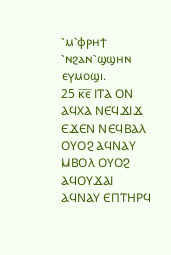⳿ⲙ⳿ⲫⲣⲏϯ ⳿ⲛϩⲁⲛ⳿ϣϣⲏⲛ ⲉⲩⲙⲟϣⲓ.
25 ⲕ̅ⲉ̅ ⲒⲦⲀ ⲞⲚ ⲀϤⲬⲀ ⲚⲈϤϪⲒϪ ⲈϪⲈⲚ ⲚⲈϤⲂⲀⲖ ⲞⲨⲞϨ ⲀϤⲚⲀⲨ ⲘⲂⲞⲖ ⲞⲨⲞϨ ⲀϤⲞⲨϪⲀⲒ ⲀϤⲚⲀⲨ ⲈⲠⲦⲎⲢϤ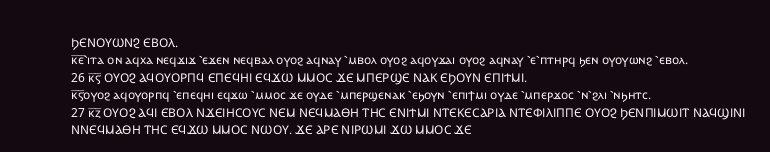ϦⲈⲚⲞⲨⲰⲚϨ ⲈⲂⲞⲖ.
ⲕ̅ⲉ̅⳿ⲓⲧⲁ ⲟⲛ ⲁϥⲭⲁ ⲛⲉϥϫⲓϫ ⳿ⲉϫⲉⲛ ⲛⲉϥⲃⲁⲗ ⲟⲩⲟϩ ⲁϥⲛⲁⲩ ⳿ⲙⲃⲟⲗ ⲟⲩⲟϩ ⲁϥⲟⲩϫⲁⲓ ⲟⲩⲟϩ ⲁϥⲛⲁⲩ ⳿ⲉ⳿ⲡⲧⲏⲣϥ ϧⲉⲛ ⲟⲩⲟⲩⲱⲛϩ ⳿ⲉⲃⲟⲗ.
26 ⲕ̅ⲋ̅ ⲞⲨⲞϨ ⲀϤⲞⲨⲞⲢⲠϤ ⲈⲠⲈϤⲎⲒ ⲈϤϪⲰ ⲘⲘⲞⲤ ϪⲈ ⲘⲠⲈⲢϢⲈ ⲚⲀⲔ ⲈϦⲞⲨⲚ ⲈⲠⲒϮⲘⲒ.
ⲕ̅ⲋ̅ⲟⲩⲟϩ ⲁϥⲟⲩⲟⲣⲡϥ ⳿ⲉⲡⲉϥⲏⲓ ⲉϥϫⲱ ⳿ⲙⲙⲟⲥ ϫⲉ ⲟⲩⲇⲉ ⳿ⲙⲡⲉⲣϣⲉⲛⲁⲕ ⳿ⲉϧⲟⲩⲛ ⳿ⲉⲡⲓϯⲙⲓ ⲟⲩⲇⲉ ⳿ⲙⲡⲉⲣϫⲟⲥ ⳿ⲛ⳿ϩⲗⲓ ⳿ⲛϧⲏⲧⲥ.
27 ⲕ̅ⲍ̅ ⲞⲨⲞϨ ⲀϤⲒ ⲈⲂⲞⲖ ⲚϪⲈⲒⲎⲤⲞⲨⲤ ⲚⲈⲘ ⲚⲈϤⲘⲀⲐⲎ ⲦⲎⲤ ⲈⲚⲒϮⲘⲒ ⲚⲦⲈⲔⲈⲤⲀⲢⲒⲀ ⲚⲦⲈⲪⲒⲖⲒⲠⲠⲈ ⲞⲨⲞϨ ϦⲈⲚⲠⲒⲘⲰⲒⲦ ⲚⲀϤϢⲒⲚⲒ ⲚⲚⲈϤⲘⲀⲐⲎ ⲦⲎⲤ ⲈϤϪⲰ ⲘⲘⲞⲤ ⲚⲰⲞⲨ. ϪⲈ ⲀⲢⲈ ⲚⲒⲢⲰⲘⲒ ϪⲰ ⲘⲘⲞⲤ ϪⲈ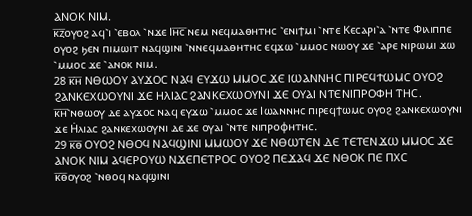ⲀⲚⲞⲔ ⲚⲒⲘ.
ⲕ̅ⲍ̅ⲟⲩⲟϩ ⲁϥ⳿ⲓ ⳿ⲉⲃⲟⲗ ⳿ⲛϫⲉ Ⲓⲏ̅ⲥ̅ ⲛⲉⲙ ⲛⲉϥⲙⲁⲑⲏⲧⲏⲥ ⳿ⲉⲛⲓϯⲙⲓ ⳿ⲛⲧⲉ Ⲕⲉⲥⲁⲣⲓ⳿ⲁ ⳿ⲛⲧⲉ Ⲫⲓⲗⲓⲡⲡⲉ ⲟⲩⲟϩ ϧⲉⲛ ⲡⲓⲙⲱⲓⲧ ⲛⲁϥϣⲓⲛⲓ ⳿ⲛⲛⲉϥⲙⲁⲑⲏⲧⲏⲥ ⲉϥϫⲱ ⳿ⲙⲙⲟⲥ ⲛⲱⲟⲩ ϫⲉ ⳿ⲁⲣⲉ ⲛⲓⲣⲱⲙⲓ ϫⲱ ⳿ⲙⲙⲟⲥ ϫⲉ ⳿ⲁⲛⲟⲕ ⲛⲓⲙ.
28 ⲕ̅ⲏ̅ ⲚⲐⲰⲞⲨ ⲀⲨϪⲞⲤ ⲚⲀϤ ⲈⲨϪⲰ ⲘⲘⲞⲤ ϪⲈ ⲒⲰⲀⲚⲚⲎⲤ ⲠⲒⲢⲈϤϮⲰⲘⲤ ⲞⲨⲞϨ ϨⲀⲚⲔⲈⲬⲰⲞⲨⲚⲒ ϪⲈ ⲎⲖⲒⲀⲤ ϨⲀⲚⲔⲈⲬⲰⲞⲨⲚⲒ ϪⲈ ⲞⲨⲀⲒ ⲚⲦⲈⲚⲒⲠⲢⲞⲪⲎ ⲦⲎⲤ.
ⲕ̅ⲏ̅⳿ⲛⲑⲱⲟⲩ ⲇⲉ ⲁⲩϫⲟⲥ ⲛⲁϥ ⲉⲩϫⲱ ⳿ⲙⲙⲟⲥ ϫⲉ Ⲓⲱⲁⲛⲛⲏⲥ ⲡⲓⲣⲉϥϯⲱⲙⲥ ⲟⲩⲟϩ ϩⲁⲛⲕⲉⲭⲱⲟⲩⲛⲓ ϫⲉ Ⲏ̇ⲗⲓⲁⲥ ϩⲁⲛⲕⲉⲭⲱⲟⲩⲛⲓ ⲇⲉ ϫⲉ ⲟⲩⲁⲓ ⳿ⲛⲧⲉ ⲛⲓⲡⲣⲟⲫⲏⲧⲏⲥ.
29 ⲕ̅ⲑ̅ ⲞⲨⲞϨ ⲚⲐⲞϤ ⲚⲀϤϢⲒⲚⲒ ⲘⲘⲰⲞⲨ ϪⲈ ⲚⲐⲰⲦⲈⲚ ⲆⲈ ⲦⲈⲦⲈⲚϪⲰ ⲘⲘⲞⲤ ϪⲈ ⲀⲚⲞⲔ ⲚⲒⲘ ⲀϤⲈⲢⲞⲨⲰ ⲚϪⲈⲠⲈⲦⲢⲞⲤ ⲞⲨⲞϨ ⲠⲈϪⲀϤ ϪⲈ ⲚⲐⲞⲔ ⲠⲈ ⲠⲬⲤ
ⲕ̅ⲑ̅ⲟⲩⲟϩ ⳿ⲛⲑⲟϥ ⲛⲁϥϣⲓⲛⲓ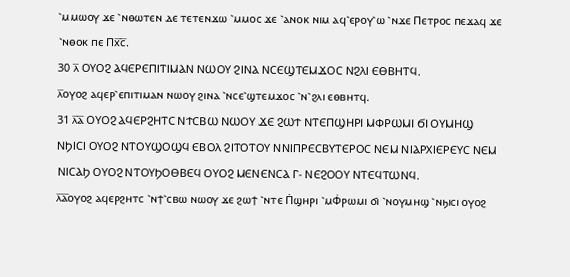⳿ⲙⲙⲱⲟⲩ ϫⲉ ⳿ⲛⲑⲱⲧⲉⲛ ⲇⲉ ⲧⲉⲧⲉⲛϫⲱ ⳿ⲙⲙⲟⲥ ϫⲉ ⳿ⲁⲛⲟⲕ ⲛⲓⲙ ⲁϥ⳿ⲉⲣⲟⲩ⳿ⲱ ⳿ⲛϫⲉ Ⲡⲉⲧⲣⲟⲥ ⲡⲉϫⲁϥ ϫⲉ ⳿ⲛⲑⲟⲕ ⲡⲉ Ⲡⲭ̅ⲥ̅.
30 ⲗ̅ ⲞⲨⲞϨ ⲀϤⲈⲢⲈⲠⲒⲦⲒⲘⲀⲚ ⲚⲰⲞⲨ ϨⲒⲚⲀ ⲚⲤⲈϢⲦⲈⲘϪⲞⲤ ⲚϨⲖⲒ ⲈⲐⲂⲎⲦϤ.
ⲗ̅ⲟⲩⲟϩ ⲁϥⲉⲣ⳿ⲉⲡⲓⲧⲓⲙⲁⲛ ⲛⲱⲟⲩ ϩⲓⲛⲁ ⳿ⲛⲥⲉ⳿ϣⲧⲉⲙϫⲟⲥ ⳿ⲛ⳿ϩⲗⲓ ⲉⲑⲃⲏⲧϥ.
31 ⲗ̅ⲁ̅ ⲞⲨⲞϨ ⲀϤⲈⲢϨⲎⲦⲤ ⲚϮⲤⲂⲰ ⲚⲰⲞⲨ ϪⲈ ϨⲰϮ ⲚⲦⲈⲠϢⲎⲢⲒ ⲘⲪⲢⲰⲘⲒ ϬⲒ ⲞⲨⲘⲎϢ ⲚϦⲒⲤⲒ ⲞⲨⲞϨ ⲚⲦⲞⲨϢⲞϢϤ ⲈⲂⲞⲖ ϨⲒⲦⲞⲦⲞⲨ ⲚⲚⲒⲠⲢⲈⲤⲂⲨⲦⲈⲢⲞⲤ ⲚⲈⲘ ⲚⲒⲀⲢⲬⲒⲈⲢⲈⲨⲤ ⲚⲈⲘ ⲚⲒⲤⲀϦ ⲞⲨⲞϨ ⲚⲦⲞⲨϦⲞⲐⲂⲈϤ ⲞⲨⲞϨ ⲘⲈⲚⲈⲚⲤⲀ Ⲅ- ⲚⲈϨⲞⲞⲨ ⲚⲦⲈϤⲦⲰⲚϤ.
ⲗ̅ⲁ̅ⲟⲩⲟϩ ⲁϥⲉⲣϩⲏⲧⲥ ⳿ⲛϯ⳿ⲥⲃⲱ ⲛⲱⲟⲩ ϫⲉ ϩⲱϯ ⳿ⲛⲧⲉ Ⲡ̇ϣⲏⲣⲓ ⳿ⲙⲪ̇ⲣⲱⲙⲓ ϭⲓ ⳿ⲛⲟⲩⲙⲏϣ ⳿ⲛϧⲓⲥⲓ ⲟⲩⲟϩ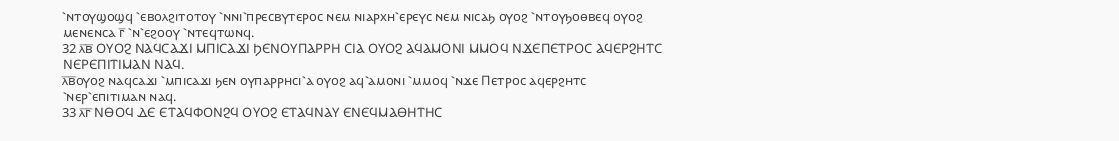⳿ⲛⲧⲟⲩϣⲟϣϥ ⳿ⲉⲃⲟⲗϩⲓⲧⲟⲧⲟⲩ ⳿ⲛⲛⲓ⳿ⲡⲣⲉⲥⲃⲩⲧⲉⲣⲟⲥ ⲛⲉⲙ ⲛⲓⲁⲣⲭⲏ⳿ⲉⲣⲉⲩⲥ ⲛⲉⲙ ⲛⲓⲥⲁϧ ⲟⲩⲟϩ ⳿ⲛⲧⲟⲩϧⲟⲑⲃⲉϥ ⲟⲩⲟϩ ⲙⲉⲛⲉⲛⲥⲁ ⲅ̅ ⳿ⲛ⳿ⲉϩⲟⲟⲩ ⳿ⲛⲧⲉϥⲧⲱⲛϥ.
32 ⲗ̅ⲃ̅ ⲞⲨⲞϨ ⲚⲀϤⲤⲀϪⲒ ⲘⲠⲒⲤⲀϪⲒ ϦⲈⲚⲞⲨⲠⲀⲢⲢⲎ ⲤⲒⲀ ⲞⲨⲞϨ ⲀϤⲀⲘⲞⲚⲒ ⲘⲘⲞϤ ⲚϪⲈⲠⲈⲦⲢⲞⲤ ⲀϤⲈⲢϨⲎⲦⲤ ⲚⲈⲢⲈⲠⲒⲦⲒⲘⲀⲚ ⲚⲀϤ.
ⲗ̅ⲃ̅ⲟⲩⲟϩ ⲛⲁϥⲥⲁϫⲓ ⳿ⲙⲡⲓⲥⲁϫⲓ ϧⲉⲛ ⲟⲩⲡⲁⲣⲣⲏⲥⲓ⳿ⲁ ⲟⲩⲟϩ ⲁϥ⳿ⲁⲙⲟⲛⲓ ⳿ⲙⲙⲟϥ ⳿ⲛϫⲉ Ⲡⲉⲧⲣⲟⲥ ⲁϥⲉⲣϩⲏⲧⲥ ⳿ⲛⲉⲣ⳿ⲉⲡⲓⲧⲓⲙⲁⲛ ⲛⲁϥ.
33 ⲗ̅ⲅ̅ ⲚⲐⲞϤ ⲆⲈ ⲈⲦⲀϤⲪⲞⲚϨϤ ⲞⲨⲞϨ ⲈⲦⲀϤⲚⲀⲨ ⲈⲚⲈϤⲘⲀⲐⲎⲦⲎⲤ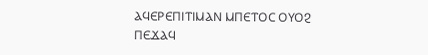ⲀϤⲈⲢⲈⲠⲒⲦⲒⲘⲀⲚ ⲘⲠⲈⲦⲞⲤ ⲞⲨⲞϨ ⲠⲈϪⲀϤ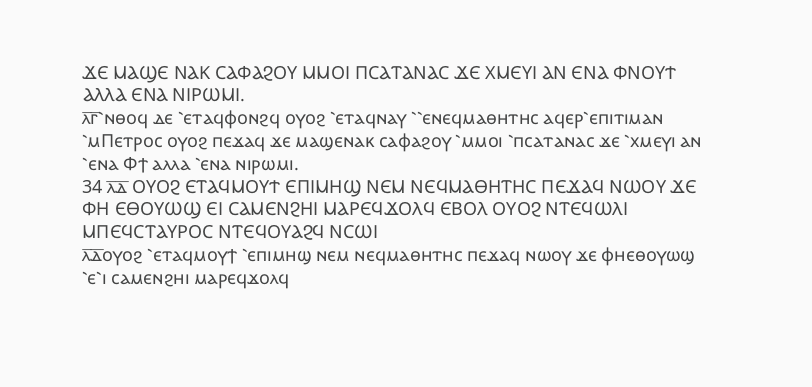ϪⲈ ⲘⲀϢⲈ ⲚⲀⲔ ⲤⲀⲪⲀϨⲞⲨ ⲘⲘⲞⲒ ⲠⲤⲀⲦⲀⲚⲀⲤ ϪⲈ ⲬⲘⲈⲨⲒ ⲀⲚ ⲈⲚⲀ ⲪⲚⲞⲨϮ ⲀⲖⲖⲀ ⲈⲚⲀ ⲚⲒⲢⲰⲘⲒ.
ⲗ̅ⲅ̅⳿ⲛⲑⲟϥ ⲇⲉ ⳿ⲉⲧⲁϥⲫⲟⲛϩϥ ⲟⲩⲟϩ ⳿ⲉⲧⲁϥⲛⲁⲩ ⳿⳿ⲉⲛⲉϥⲙⲁⲑⲏⲧⲏⲥ ⲁϥⲉⲣ⳿ⲉⲡⲓⲧⲓⲙⲁⲛ ⳿ⲙⲠⲉⲧⲣⲟⲥ ⲟⲩⲟϩ ⲡⲉϫⲁϥ ϫⲉ ⲙⲁϣⲉⲛⲁⲕ ⲥⲁⲫⲁϩⲟⲩ ⳿ⲙⲙⲟⲓ ⳿ⲡⲥⲁⲧⲁⲛⲁⲥ ϫⲉ ⳿ⲭⲙⲉⲩⲓ ⲁⲛ ⳿ⲉⲛⲁ Ⲫϯ ⲁⲗⲗⲁ ⳿ⲉⲛⲁ ⲛⲓⲣⲱⲙⲓ.
34 ⲗ̅ⲇ̅ ⲞⲨⲞϨ ⲈⲦⲀϤⲘⲞⲨϮ ⲈⲠⲒⲘⲎϢ ⲚⲈⲘ ⲚⲈϤⲘⲀⲐⲎⲦⲎⲤ ⲠⲈϪⲀϤ ⲚⲰⲞⲨ ϪⲈ ⲪⲎ ⲈⲐⲞⲨⲰϢ ⲈⲒ ⲤⲀⲘⲈⲚϨⲎⲒ ⲘⲀⲢⲈϤϪⲞⲖϤ ⲈⲂⲞⲖ ⲞⲨⲞϨ ⲚⲦⲈϤⲰⲖⲒ ⲘⲠⲈϤⲤⲦⲀⲨⲢⲞⲤ ⲚⲦⲈϤⲞⲨⲀϨϤ ⲚⲤⲰⲒ
ⲗ̅ⲇ̅ⲟⲩⲟϩ ⳿ⲉⲧⲁϥⲙⲟⲩϯ ⳿ⲉⲡⲓⲙⲏϣ ⲛⲉⲙ ⲛⲉϥⲙⲁⲑⲏⲧⲏⲥ ⲡⲉϫⲁϥ ⲛⲱⲟⲩ ϫⲉ ⲫⲏⲉⲑⲟⲩⲱϣ ⳿ⲉ⳿ⲓ ⲥⲁⲙⲉⲛϩⲏⲓ ⲙⲁⲣⲉϥϫⲟⲗϥ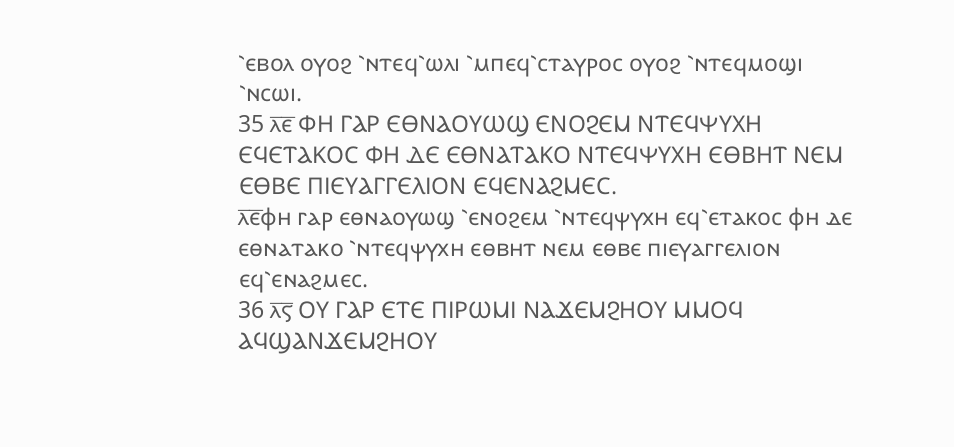⳿ⲉⲃⲟⲗ ⲟⲩⲟϩ ⳿ⲛⲧⲉϥ⳿ⲱⲗⲓ ⳿ⲙⲡⲉϥ⳿ⲥⲧⲁⲩⲣⲟⲥ ⲟⲩⲟϩ ⳿ⲛⲧⲉϥⲙⲟϣⲓ ⳿ⲛⲥⲱⲓ.
35 ⲗ̅ⲉ̅ ⲪⲎ ⲄⲀⲢ ⲈⲐⲚⲀⲞⲨⲰϢ ⲈⲚⲞϨⲈⲘ ⲚⲦⲈϤⲮⲨⲬⲎ ⲈϤⲈⲦⲀⲔⲞⲤ ⲪⲎ ⲆⲈ ⲈⲐⲚⲀⲦⲀⲔⲞ ⲚⲦⲈϤⲮⲨⲬⲎ ⲈⲐⲂⲎⲦ ⲚⲈⲘ ⲈⲐⲂⲈ ⲠⲒⲈⲨⲀⲄⲄⲈⲖⲒⲞⲚ ⲈϤⲈⲚⲀϨⲘⲈⲤ.
ⲗ̅ⲉ̅ⲫⲏ ⲅⲁⲣ ⲉⲑⲛⲁⲟⲩⲱϣ ⳿ⲉⲛⲟϩⲉⲙ ⳿ⲛⲧⲉϥⲯⲩⲭⲏ ⲉϥ⳿ⲉⲧⲁⲕⲟⲥ ⲫⲏ ⲇⲉ ⲉⲑⲛⲁⲧⲁⲕⲟ ⳿ⲛⲧⲉϥⲯⲩⲭⲏ ⲉⲑⲃⲏⲧ ⲛⲉⲙ ⲉⲑⲃⲉ ⲡⲓⲉⲩⲁⲅⲅⲉⲗⲓⲟⲛ ⲉϥ⳿ⲉⲛⲁϩⲙⲉⲥ.
36 ⲗ̅ⲋ̅ ⲞⲨ ⲄⲀⲢ ⲈⲦⲈ ⲠⲒⲢⲰⲘⲒ ⲚⲀϪⲈⲘϨⲎⲞⲨ ⲘⲘⲞϤ ⲀϤϢⲀⲚϪⲈⲘϨⲎⲞⲨ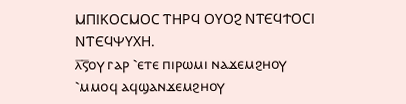ⲘⲠⲒⲔⲞⲤⲘⲞⲤ ⲦⲎⲢϤ ⲞⲨⲞϨ ⲚⲦⲈϤϮⲞⲤⲒ ⲚⲦⲈϤⲮⲨⲬⲎ.
ⲗ̅ⲋ̅ⲟⲩ ⲅⲁⲣ ⳿ⲉⲧⲉ ⲡⲓⲣⲱⲙⲓ ⲛⲁϫⲉⲙϩⲏⲟⲩ ⳿ⲙⲙⲟϥ ⲁϥϣⲁⲛϫⲉⲙϩⲏⲟⲩ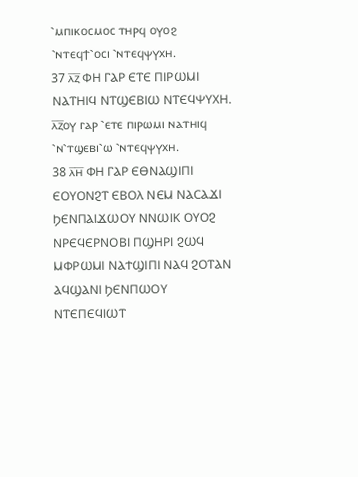⳿ⲙⲡⲓⲕⲟⲥⲙⲟⲥ ⲧⲏⲣϥ ⲟⲩⲟϩ ⳿ⲛⲧⲉϥϯ⳿ⲟⲥⲓ ⳿ⲛⲧⲉϥⲯⲩⲭⲏ.
37 ⲗ̅ⲍ̅ ⲪⲎ ⲄⲀⲢ ⲈⲦⲈ ⲠⲒⲢⲰⲘⲒ ⲚⲀⲦⲎⲒϤ ⲚⲦϢⲈⲂⲒⲰ ⲚⲦⲈϤⲮⲨⲬⲎ.
ⲗ̅ⲍ̅ⲟⲩ ⲅⲁⲣ ⳿ⲉⲧⲉ ⲡⲓⲣⲱⲙⲓ ⲛⲁⲧⲏⲓϥ ⳿ⲛ⳿ⲧϣⲉⲃⲓ⳿ⲱ ⳿ⲛⲧⲉϥⲯⲩⲭⲏ.
38 ⲗ̅ⲏ̅ ⲪⲎ ⲄⲀⲢ ⲈⲐⲚⲀϢⲒⲠⲒ ⲈⲞⲨⲞⲚϨⲦ ⲈⲂⲞⲖ ⲚⲈⲘ ⲚⲀⲤⲀϪⲒ ϦⲈⲚⲠⲀⲒϪⲰⲞⲨ ⲚⲚⲰⲒⲔ ⲞⲨⲞϨ ⲚⲢⲈϤⲈⲢⲚⲞⲂⲒ ⲠϢⲎⲢⲒ ϨⲰϤ ⲘⲪⲢⲰⲘⲒ ⲚⲀϮϢⲒⲠⲒ ⲚⲀϤ ϨⲞⲦⲀⲚ ⲀϤϢⲀⲚⲒ ϦⲈⲚⲠⲰⲞⲨ ⲚⲦⲈⲠⲈϤⲒⲰⲦ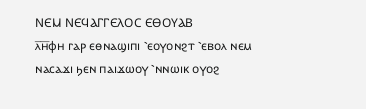ⲚⲈⲘ ⲚⲈϤⲀⲄⲄⲈⲖⲞⲤ ⲈⲐⲞⲨⲀⲂ
ⲗ̅ⲏ̅ⲫⲏ ⲅⲁⲣ ⲉⲑⲛⲁϣⲓⲡⲓ ⳿ⲉⲟⲩⲟⲛϩⲧ ⳿ⲉⲃⲟⲗ ⲛⲉⲙ ⲛⲁⲥⲁϫⲓ ϧⲉⲛ ⲡⲁⲓϫⲱⲟⲩ ⳿ⲛⲛⲱⲓⲕ ⲟⲩⲟϩ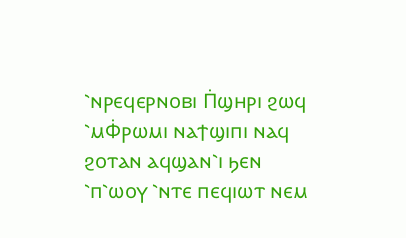⳿ⲛⲣⲉϥⲉⲣⲛⲟⲃⲓ Ⲡ̇ϣⲏⲣⲓ ϩⲱϥ ⳿ⲙⲪ̇ⲣⲱⲙⲓ ⲛⲁϯϣⲓⲡⲓ ⲛⲁϥ ϩⲟⲧⲁⲛ ⲁϥϣⲁⲛ⳿ⲓ ϧⲉⲛ ⳿ⲡ⳿ⲱⲟⲩ ⳿ⲛⲧⲉ ⲡⲉϥⲓⲱⲧ ⲛⲉⲙ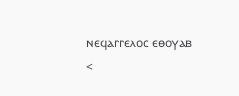ⲛⲉϥⲁⲅⲅⲉⲗⲟⲥ ⲉⲑⲟⲩⲁⲃ
<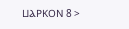ⳘⲀⲢⲔⲞⲚ 8 >